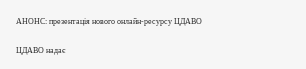АНОНС: презентація нового онлайн-ресурсу ЦДАВО

ЦДАВО надає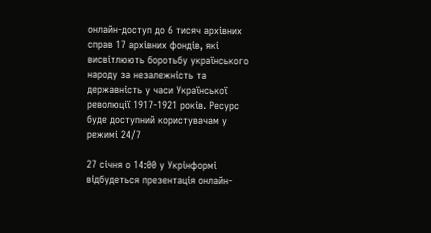онлайн-доступ до 6 тисяч архівних справ 17 архівних фондів, які висвітлюють боротьбу українського народу за незалежність та державність у часи Української революції 1917-1921 років. Ресурс буде доступний користувачам у режимі 24/7

27 січня о 14:00 у Укрінформі відбудеться презентація онлайн-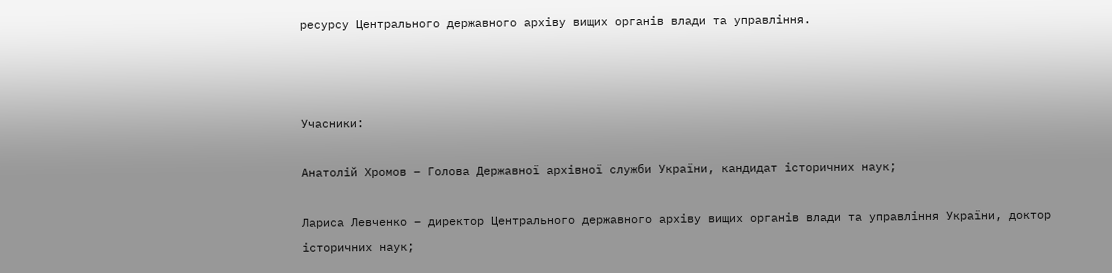ресурсу Центрального державного архіву вищих органів влади та управління.



Учасники:

Анатолій Хромов – Голова Державної архівної служби України, кандидат історичних наук;

Лариса Левченко – директор Центрального державного архіву вищих органів влади та управління України, доктор історичних наук;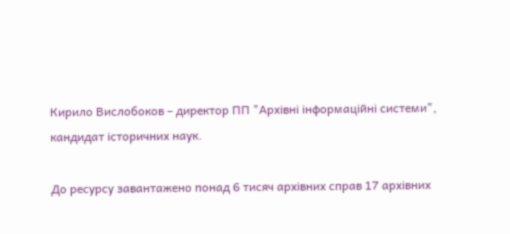Кирило Вислобоков – директор ПП "Архівні інформаційні системи", кандидат історичних наук.

До ресурсу завантажено понад 6 тисяч архівних справ 17 архівних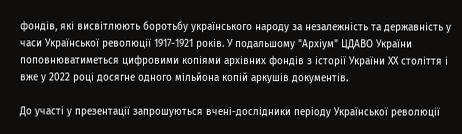фондів, які висвітлюють боротьбу українського народу за незалежність та державність у часи Української революції 1917-1921 років. У подальшому "Архіум" ЦДАВО України поповнюватиметься цифровими копіями архівних фондів з історії України ХХ століття і вже у 2022 році досягне одного мільйона копій аркушів документів.

До участі у презентації запрошуються вчені-дослідники періоду Української революції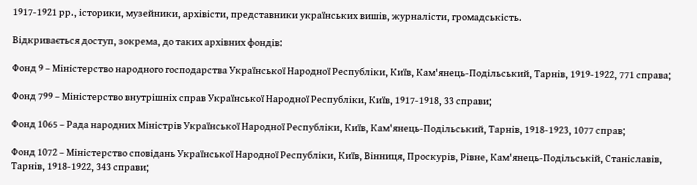1917-1921 рр., історики, музейники, архівісти, представники українських вишів, журналісти, громадськість.

Відкривається доступ, зокрема, до таких архівних фондів:

Фонд 9 – Міністерство народного господарства Української Народної Республіки, Київ, Кам'янець-Подільський, Тарнів, 1919-1922, 771 справа;

Фонд 799 – Міністерство внутрішніх справ Української Народної Республіки, Київ, 1917-1918, 33 справи;

Фонд 1065 – Рада народних Міністрів Української Народної Республіки, Київ, Кам'янець-Подільський, Тарнів, 1918-1923, 1077 справ;

Фонд 1072 – Міністерство сповідань Української Народної Республіки, Київ, Вінниця, Проскурів, Рівне, Кам'янець-Подільській, Станіславів, Тарнів, 1918-1922, 343 справи;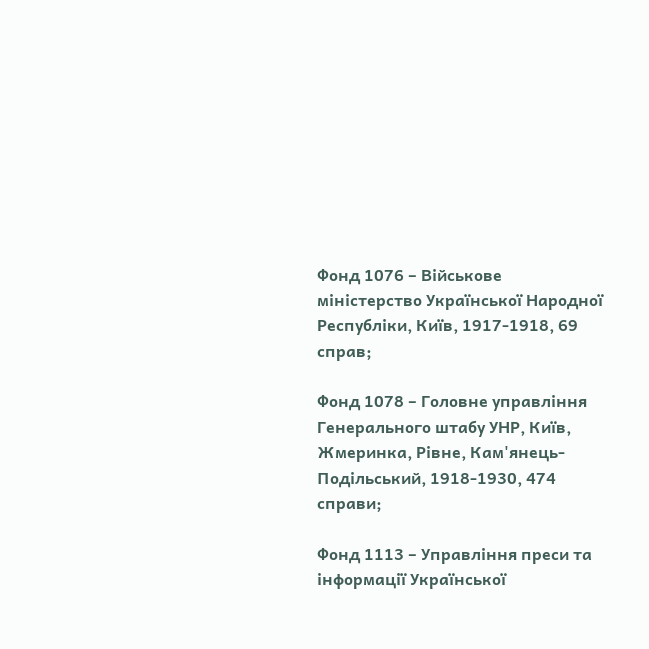Фонд 1076 – Військове міністерство Української Народної Республіки, Київ, 1917-1918, 69 справ;

Фонд 1078 – Головне управління Генерального штабу УНР, Київ, Жмеринка, Рівне, Кам'янець-Подільський, 1918-1930, 474 справи;

Фонд 1113 – Управління преси та інформації Української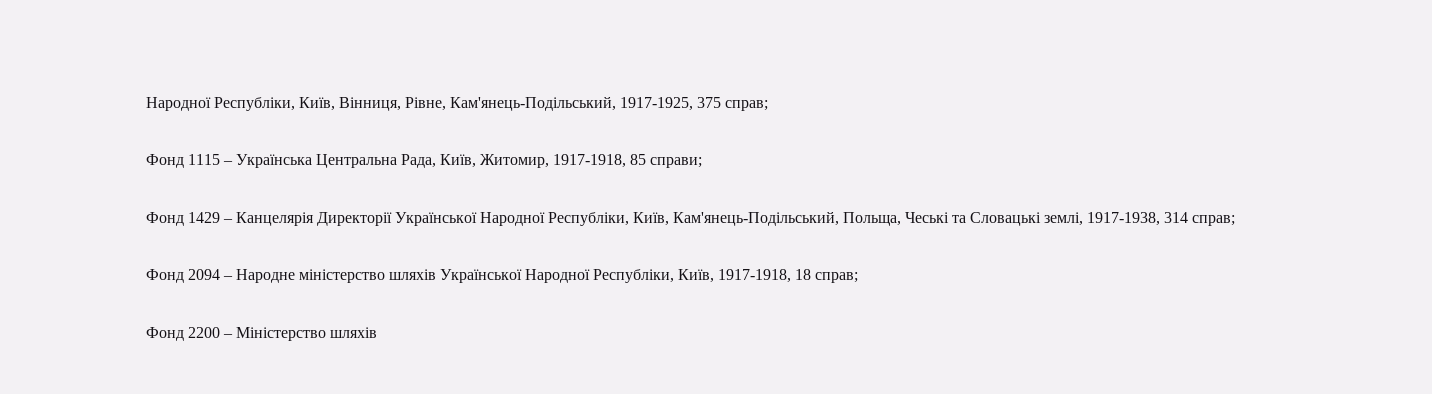Народної Республіки, Київ, Вінниця, Рівне, Кам'янець-Подільський, 1917-1925, 375 справ;

Фонд 1115 – Українська Центральна Рада, Київ, Житомир, 1917-1918, 85 справи;

Фонд 1429 – Канцелярія Директорії Української Народної Республіки, Київ, Кам'янець-Подільський, Польща, Чеські та Словацькі землі, 1917-1938, 314 справ;

Фонд 2094 – Народне міністерство шляхів Української Народної Республіки, Київ, 1917-1918, 18 справ;

Фонд 2200 – Міністерство шляхів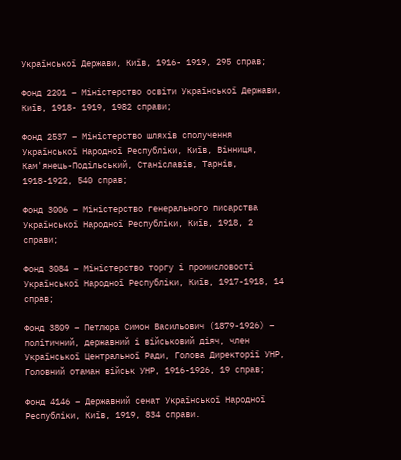Української Держави, Київ, 1916- 1919, 295 справ;

Фонд 2201 – Міністерство освіти Української Держави, Київ, 1918- 1919, 1982 справи;

Фонд 2537 – Міністерство шляхів сполучення Української Народної Республіки, Київ, Вінниця, Кам'янець-Подільський, Станіславів, Тарнів, 1918-1922, 540 справ;

Фонд 3006 – Міністерство генерального писарства Української Народної Республіки, Київ, 1918, 2 справи;

Фонд 3084 – Міністерство торгу і промисловості Української Народної Республіки, Київ, 1917-1918, 14 справ;

Фонд 3809 – Петлюра Симон Васильович (1879-1926) – політичний, державний і військовий діяч, член Української Центральної Ради, Голова Директорії УНР, Головний отаман військ УНР, 1916-1926, 19 справ;

Фонд 4146 – Державний сенат Української Народної Республіки, Київ, 1919, 834 справи.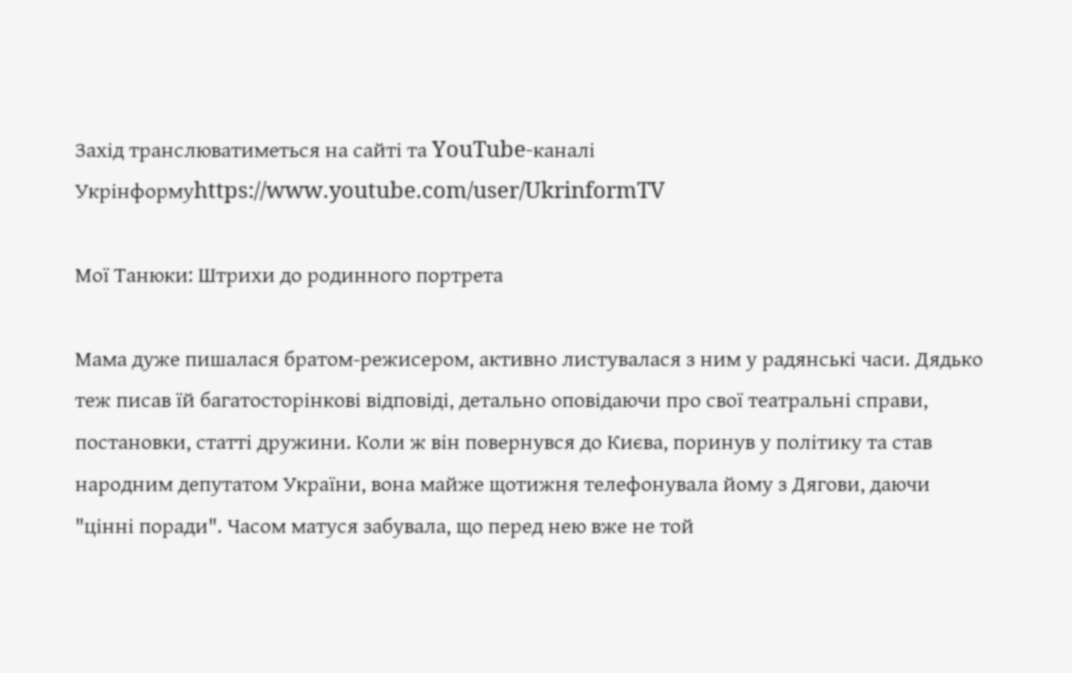Захід транслюватиметься на сайті та YouTube-каналі Укрінформуhttps://www.youtube.com/user/UkrinformTV

Мої Танюки: Штрихи до родинного портрета

Мама дуже пишалася братом-режисером, активно листувалася з ним у радянські часи. Дядько теж писав їй багатосторінкові відповіді, детально оповідаючи про свої театральні справи, постановки, статті дружини. Коли ж він повернувся до Києва, поринув у політику та став народним депутатом України, вона майже щотижня телефонувала йому з Дягови, даючи "цінні поради". Часом матуся забувала, що перед нею вже не той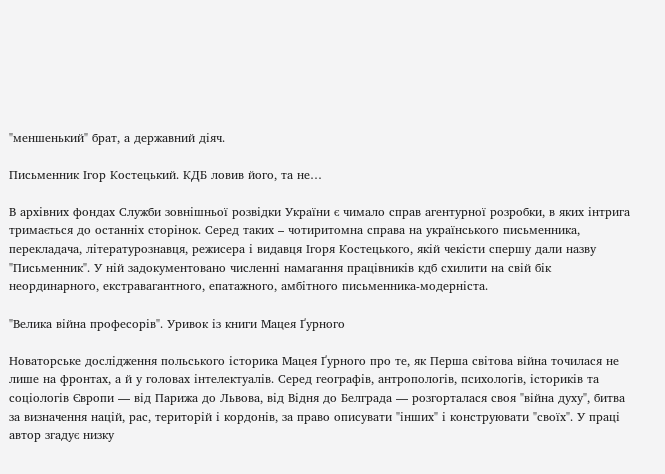"меншенький" брат, а державний діяч.

Письменник Ігор Костецький. КДБ ловив його, та не…

В архівних фондах Служби зовнішньої розвідки України є чимало справ агентурної розробки, в яких інтрига тримається до останніх сторінок. Серед таких – чотиритомна справа на українського письменника, перекладача, літературознавця, режисера і видавця Ігоря Костецького, якій чекісти спершу дали назву "Письменник". У ній задокументовано численні намагання працівників кдб схилити на свій бік неординарного, екстравагантного, епатажного, амбітного письменника-модерніста.

"Велика війна професорів". Уривок із книги Мацея Ґурного

Новаторське дослідження польського історика Мацея Ґурного про те, як Перша світова війна точилася не лише на фронтах, а й у головах інтелектуалів. Серед географів, антропологів, психологів, істориків та соціологів Європи — від Парижа до Львова, від Відня до Белграда — розгорталася своя "війна духу", битва за визначення націй, рас, територій і кордонів, за право описувати "інших" і конструювати "своїх". У праці автор згадує низку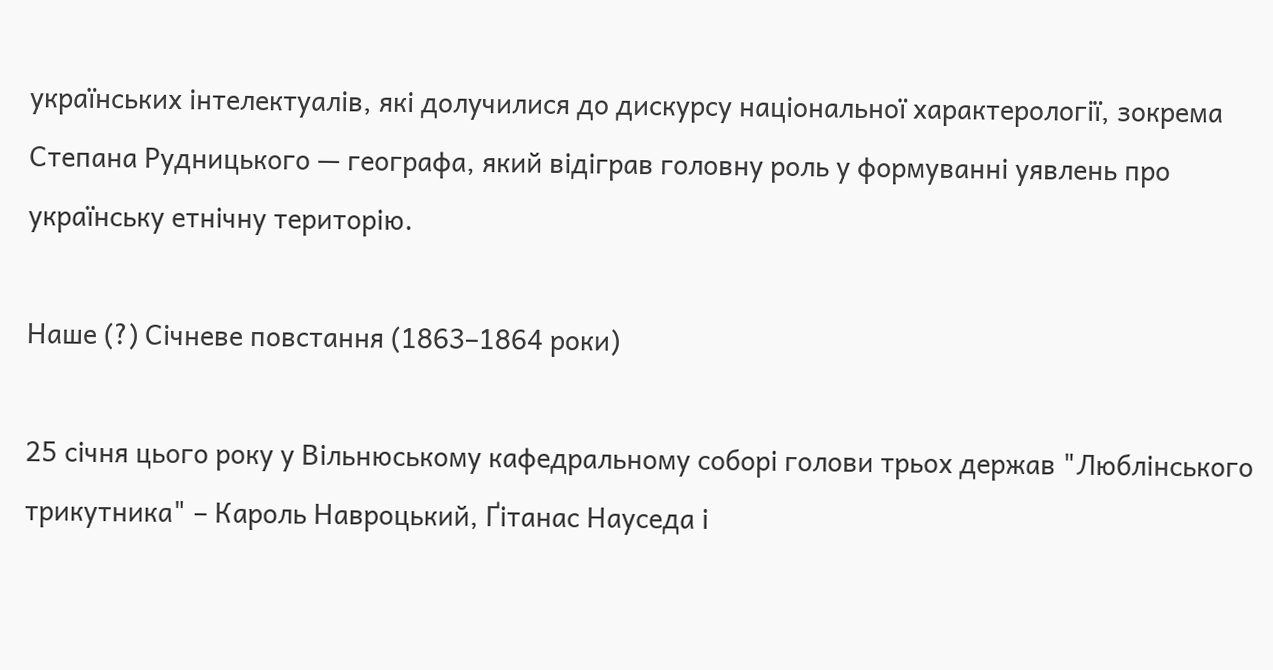українських інтелектуалів, які долучилися до дискурсу національної характерології, зокрема Степана Рудницького — географа, який відіграв головну роль у формуванні уявлень про українську етнічну територію.

Наше (?) Січневе повстання (1863–1864 роки)

25 січня цього року у Вільнюському кафедральному соборі голови трьох держав "Люблінського трикутника" – Кароль Навроцький, Ґітанас Науседа і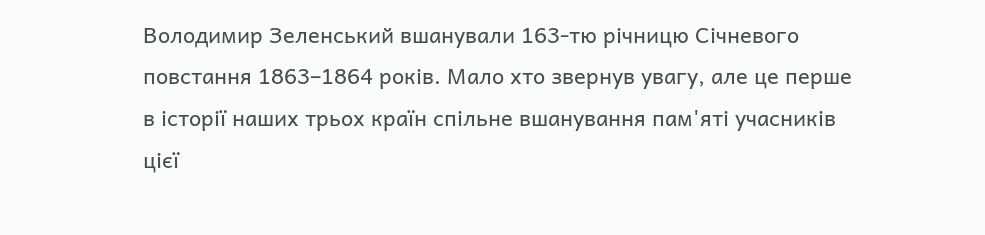Володимир Зеленський вшанували 163-тю річницю Січневого повстання 1863–1864 років. Мало хто звернув увагу, але це перше в історії наших трьох країн спільне вшанування пам'яті учасників цієї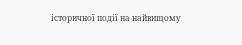історичної події на найвищому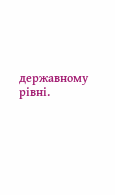державному рівні.